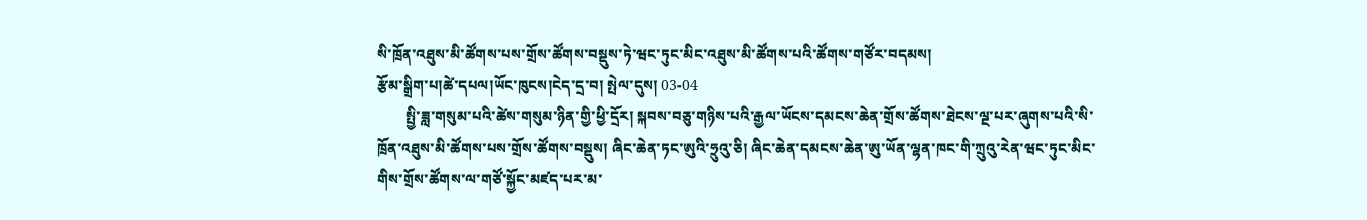སི་ཁྲོན་འཐུས་མི་ཚོགས་པས་གྲོས་ཚོགས་བསྡུས་ཏེ་ཝང་ཏུང་མིང་འཐུས་མི་ཚོགས་པའི་ཚོགས་གཙོར་བདམས།
རྩོམ་སྒྲིག་པ།ཚེ་དཔལ།ཡོང་ཁུངས།ངེད་དྲ་བ། སྤེལ་དུས། 03-04
        སྤྱི་ཟླ་གསུམ་པའི་ཚེས་གསུམ་ཉིན་གྱི་ཕྱི་དྲོར། སྐབས་བཅུ་གཉིས་པའི་རྒྱལ་ཡོངས་དམངས་ཆེན་གྲོས་ཚོགས་ཐེངས་ལྔ་པར་ཞུགས་པའི་སི་ཁྲོན་འཐུས་མི་ཚོགས་པས་གྲོས་ཚོགས་བསྡུས། ཞིང་ཆེན་ཏང་ཨུའི་ཧྲུའུ་ཅི། ཞིང་ཆེན་དམངས་ཆེན་ཨུ་ཡོན་ལྷན་ཁང་གི་ཀྲུའུ་རེན་ཝང་ཏུང་མིང་གིས་གྲོས་ཚོགས་ལ་གཙོ་སྐྱོང་མཛད་པར་མ་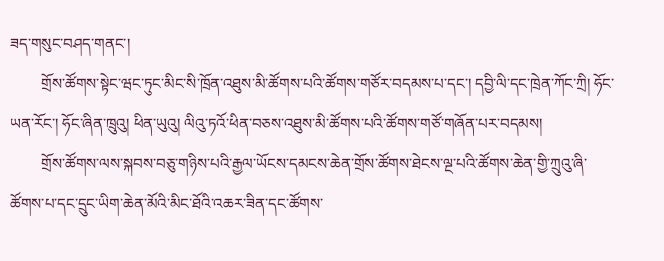ཟད་གསུང་བཤད་གནང་།
        གྲོས་ཚོགས་སྟེང་ཝང་ཏུང་མིང་སི་ཁྲོན་འཐུས་མི་ཚོགས་པའི་ཚོགས་གཙོར་བདམས་པ་དང་། དབྱི་ལི་དང་ཁྲེན་ཀོང་ཀྲི། ཧོང་ཡན་རོང་། ཧོང་ཞིན་ཁྲུའུ། ཕིན་ཡུའུ། ལིའུ་ཏའོ་ཕིན་བཅས་འཐུས་མི་ཚོགས་པའི་ཚོགས་གཙོ་གཞོན་པར་བདམས།
        གྲོས་ཚོགས་ལས་སྐབས་བཅུ་གཉིས་པའི་རྒྱལ་ཡོངས་དམངས་ཆེན་གྲོས་ཚོགས་ཐེངས་ལྔ་པའི་ཚོགས་ཆེན་གྱི་ཀྲུའུ་ཞི་ཚོགས་པ་དང་དྲུང་ཡིག་ཆེན་མོའི་མིང་ཐོའི་འཆར་ཟིན་དང་ཚོགས་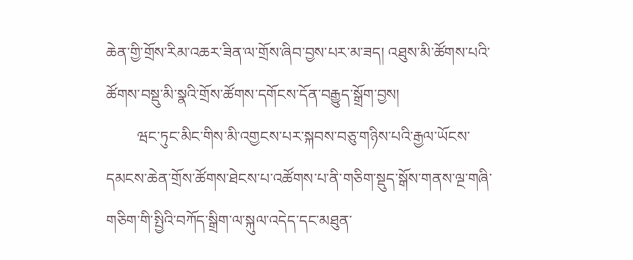ཆེན་གྱི་གྲོས་རིམ་འཆར་ཟིན་ལ་གྲོས་ཞིབ་བྱས་པར་མ་ཟད། འཐུས་མི་ཚོགས་པའི་ཚོགས་བསྡུ་མི་སྣའི་གྲོས་ཚོགས་དགོངས་དོན་བརྒྱུད་སྒྲོག་བྱས།
        ཝང་ཏུང་མིང་གིས་མི་འགྱངས་པར་སྐབས་བཅུ་གཉིས་པའི་རྒྱལ་ཡོངས་དམངས་ཆེན་གྲོས་ཚོགས་ཐེངས་པ་འཚོགས་པ་ནི་གཅིག་སྡུད་སྒོས་གནས་ལྔ་གཞི་གཅིག་གི་སྤྱིའི་བཀོད་སྒྲིག་ལ་སྐུལ་འདེད་དང་མཐུན་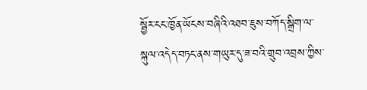སྦྱོར་ངང་ཁྱོན་ཡོངས་བཞིའི་འཐབ་ཇུས་བཀོད་སྒྲིག་ལ་སྐུལ་འདེད་བཏང་ནས་གཡུར་དུ་ཟ་བའི་གྲུབ་འབྲས་ཀྱིས་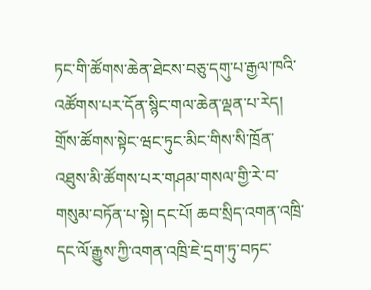ཏང་གི་ཚོགས་ཆེན་ཐེངས་བཅུ་དགུ་པ་རྒྱལ་ཁའི་འཚོགས་པར་དོན་སྙིང་གལ་ཆེན་ལྡན་པ་རེད། གྲོས་ཚོགས་སྟེང་ཝང་ཏུང་མིང་གིས་སི་ཁྲོན་འཐུས་མི་ཚོགས་པར་གཤམ་གསལ་གྱི་རེ་བ་གསུམ་བཏོན་པ་སྟེ། དང་པོ། ཆབ་སྲིད་འགན་འཁྲི་དང་ལོ་རྒྱུས་ཀྱི་འགན་འཁྲི་ཇེ་དྲག་ཏུ་བཏང་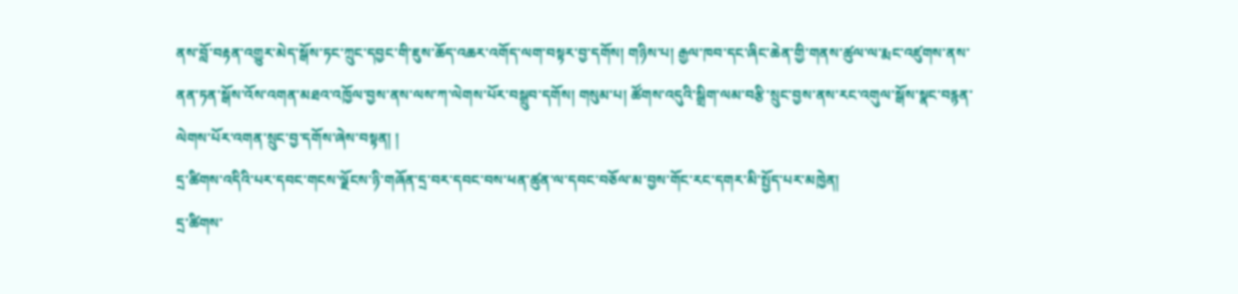ནས་བློ་བརྟན་འགྱུར་མེད་སྒོས་ཏང་ཀྲུང་དབྱང་གི་ཇུས་ཆོད་འཆར་འགོད་ལག་བསྟར་བྱ་དགོས། གཉིས་པ། རྒྱལ་ཁབ་དང་ཞིང་ཆེན་གྱི་གནས་ཚུལ་ལ་རྨང་འཛུགས་ནས་ནན་ཏན་སྒོས་འོས་འགན་མཐའ་འཁྱོལ་བྱས་ནས་ལས་ཀ་ལེགས་པོར་བསྒྲུབ་དགོས། གསུམ་པ། ཚོགས་འདུའི་སྒྲིག་ལམ་བརྩི་སྲུང་བྱས་ནས་རང་འགུལ་སྒོས་སྣང་བརྙན་ལེགས་པོར་འགན་སྲུང་བྱ་དགོས་ཞེས་བསྟན། །
དྲ་ཚིགས་འདིའི་པར་དབང་གངས་ལྗོངས་ཉི་གཞོན་དྲ་བར་དབང་བས་ཕན་ཚུན་ལ་དབང་བཅོལ་མ་བྱས་གོང་རང་དགར་མི་སྤྱོད་པར་མཁྱེན།
དྲ་ཚིགས་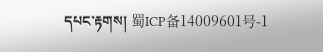དཔང་རྟགས། 蜀ICP备14009601号-1